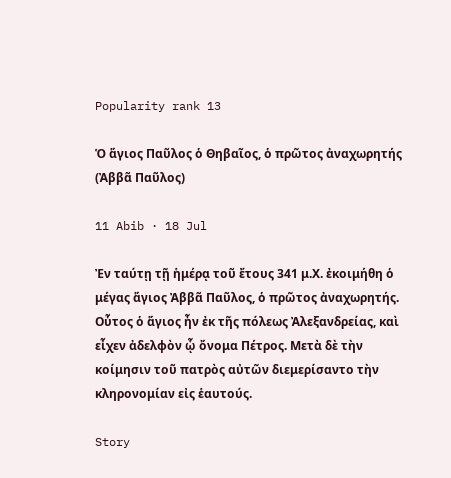Popularity rank 13

Ὁ ἅγιος Παῦλος ὁ Θηβαῖος, ὁ πρῶτος ἀναχωρητής (Ἀββᾶ Παῦλος)

11 Abib · 18 Jul

Ἐν ταύτῃ τῇ ἡμέρᾳ τοῦ ἔτους 341 μ.Χ. ἐκοιμήθη ὁ μέγας ἅγιος Ἀββᾶ Παῦλος, ὁ πρῶτος ἀναχωρητής. Οὗτος ὁ ἅγιος ἦν ἐκ τῆς πόλεως Ἀλεξανδρείας, καὶ εἶχεν ἀδελφὸν ᾧ ὄνομα Πέτρος. Μετὰ δὲ τὴν κοίμησιν τοῦ πατρὸς αὐτῶν διεμερίσαντο τὴν κληρονομίαν εἰς ἑαυτούς.

Story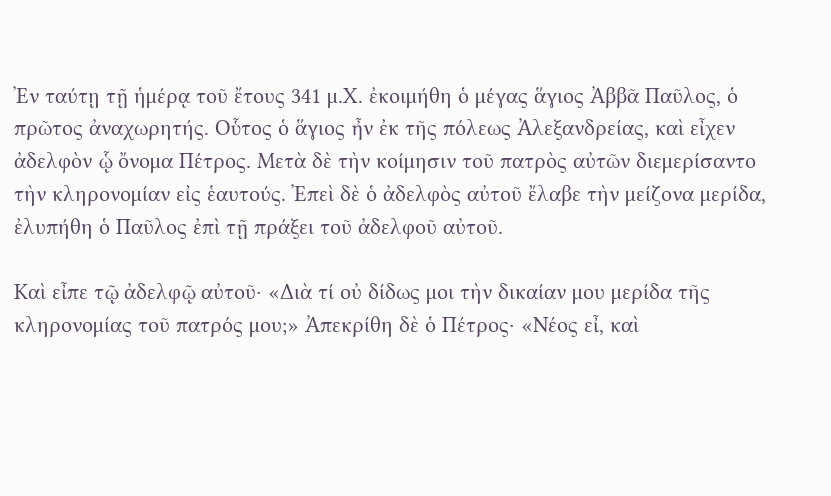Ἐν ταύτῃ τῇ ἡμέρᾳ τοῦ ἔτους 341 μ.Χ. ἐκοιμήθη ὁ μέγας ἅγιος Ἀββᾶ Παῦλος, ὁ πρῶτος ἀναχωρητής. Οὗτος ὁ ἅγιος ἦν ἐκ τῆς πόλεως Ἀλεξανδρείας, καὶ εἶχεν ἀδελφὸν ᾧ ὄνομα Πέτρος. Μετὰ δὲ τὴν κοίμησιν τοῦ πατρὸς αὐτῶν διεμερίσαντο τὴν κληρονομίαν εἰς ἑαυτούς. Ἐπεὶ δὲ ὁ ἀδελφὸς αὐτοῦ ἔλαβε τὴν μείζονα μερίδα, ἐλυπήθη ὁ Παῦλος ἐπὶ τῇ πράξει τοῦ ἀδελφοῦ αὐτοῦ.

Καὶ εἶπε τῷ ἀδελφῷ αὐτοῦ· «Διὰ τί οὐ δίδως μοι τὴν δικαίαν μου μερίδα τῆς κληρονομίας τοῦ πατρός μου;» Ἀπεκρίθη δὲ ὁ Πέτρος· «Νέος εἶ, καὶ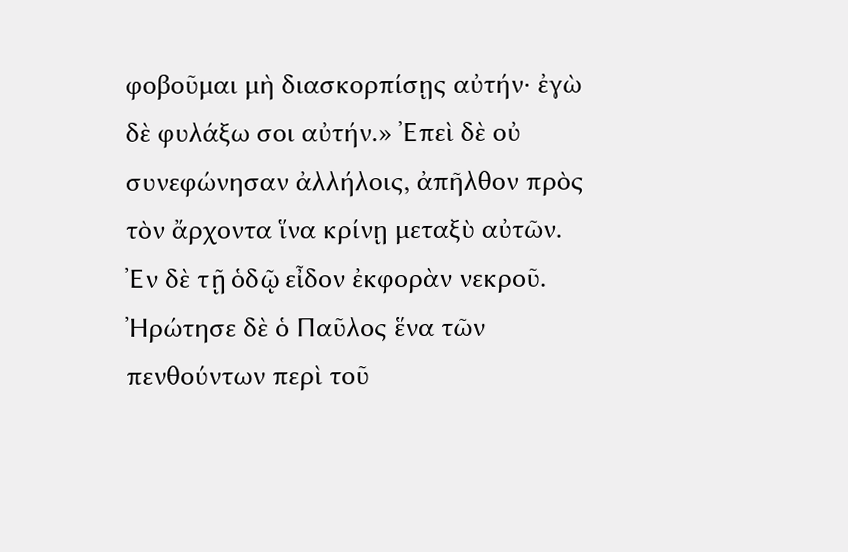φοβοῦμαι μὴ διασκορπίσῃς αὐτήν· ἐγὼ δὲ φυλάξω σοι αὐτήν.» Ἐπεὶ δὲ οὐ συνεφώνησαν ἀλλήλοις, ἀπῆλθον πρὸς τὸν ἄρχοντα ἵνα κρίνῃ μεταξὺ αὐτῶν. Ἐν δὲ τῇ ὁδῷ εἶδον ἐκφορὰν νεκροῦ. Ἠρώτησε δὲ ὁ Παῦλος ἕνα τῶν πενθούντων περὶ τοῦ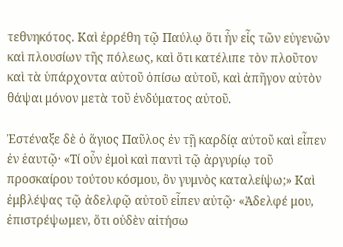τεθνηκότος. Καὶ ἐρρέθη τῷ Παύλῳ ὅτι ἦν εἷς τῶν εὐγενῶν καὶ πλουσίων τῆς πόλεως, καὶ ὅτι κατέλιπε τὸν πλοῦτον καὶ τὰ ὑπάρχοντα αὐτοῦ ὀπίσω αὐτοῦ, καὶ ἀπῆγον αὐτὸν θάψαι μόνον μετὰ τοῦ ἐνδύματος αὐτοῦ.

Ἐστέναξε δὲ ὁ ἅγιος Παῦλος ἐν τῇ καρδίᾳ αὐτοῦ καὶ εἶπεν ἐν ἑαυτῷ· «Τί οὖν ἐμοὶ καὶ παντὶ τῷ ἀργυρίῳ τοῦ προσκαίρου τούτου κόσμου, ὃν γυμνὸς καταλείψω;» Καὶ ἐμβλέψας τῷ ἀδελφῷ αὐτοῦ εἶπεν αὐτῷ· «Ἀδελφέ μου, ἐπιστρέψωμεν, ὅτι οὐδὲν αἰτήσω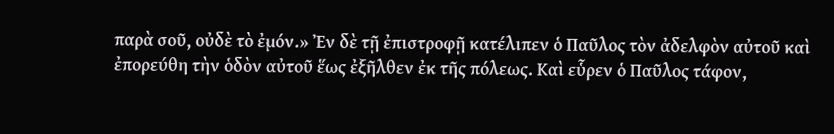παρὰ σοῦ, οὐδὲ τὸ ἐμόν.» Ἐν δὲ τῇ ἐπιστροφῇ κατέλιπεν ὁ Παῦλος τὸν ἀδελφὸν αὐτοῦ καὶ ἐπορεύθη τὴν ὁδὸν αὐτοῦ ἕως ἐξῆλθεν ἐκ τῆς πόλεως. Καὶ εὗρεν ὁ Παῦλος τάφον,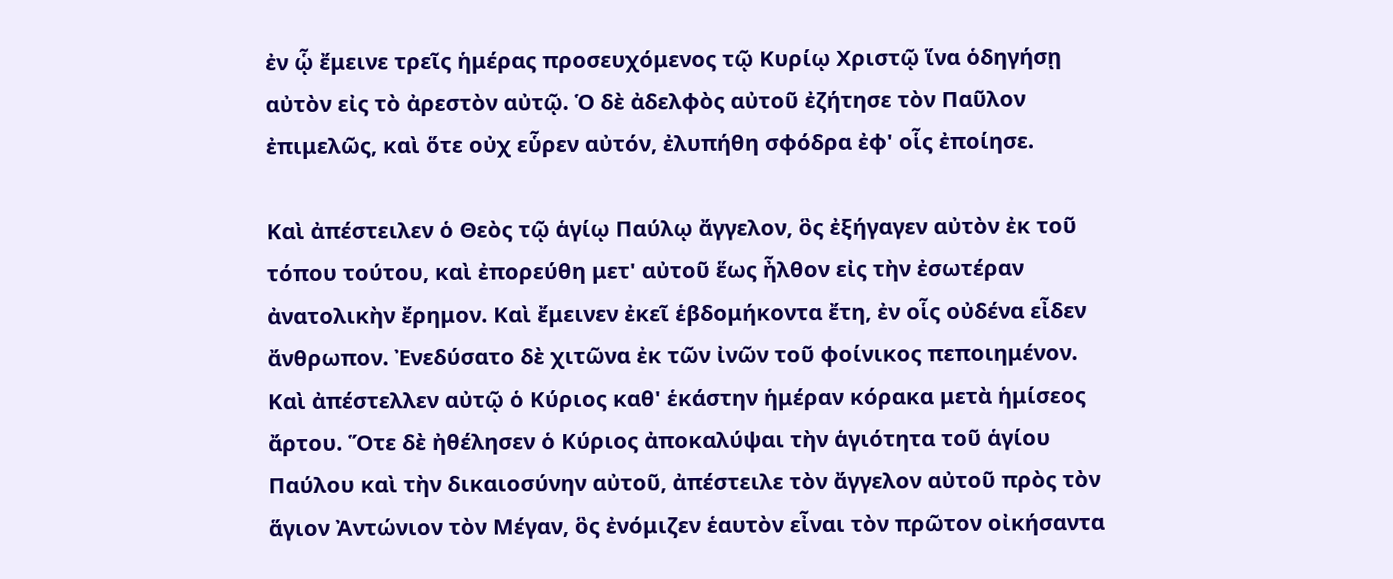ἐν ᾧ ἔμεινε τρεῖς ἡμέρας προσευχόμενος τῷ Κυρίῳ Χριστῷ ἵνα ὁδηγήσῃ αὐτὸν εἰς τὸ ἀρεστὸν αὐτῷ. Ὁ δὲ ἀδελφὸς αὐτοῦ ἐζήτησε τὸν Παῦλον ἐπιμελῶς, καὶ ὅτε οὐχ εὗρεν αὐτόν, ἐλυπήθη σφόδρα ἐφ' οἷς ἐποίησε.

Καὶ ἀπέστειλεν ὁ Θεὸς τῷ ἁγίῳ Παύλῳ ἄγγελον, ὃς ἐξήγαγεν αὐτὸν ἐκ τοῦ τόπου τούτου, καὶ ἐπορεύθη μετ' αὐτοῦ ἕως ἦλθον εἰς τὴν ἐσωτέραν ἀνατολικὴν ἔρημον. Καὶ ἔμεινεν ἐκεῖ ἑβδομήκοντα ἔτη, ἐν οἷς οὐδένα εἶδεν ἄνθρωπον. Ἐνεδύσατο δὲ χιτῶνα ἐκ τῶν ἰνῶν τοῦ φοίνικος πεποιημένον. Καὶ ἀπέστελλεν αὐτῷ ὁ Κύριος καθ' ἑκάστην ἡμέραν κόρακα μετὰ ἡμίσεος ἄρτου. Ὅτε δὲ ἠθέλησεν ὁ Κύριος ἀποκαλύψαι τὴν ἁγιότητα τοῦ ἁγίου Παύλου καὶ τὴν δικαιοσύνην αὐτοῦ, ἀπέστειλε τὸν ἄγγελον αὐτοῦ πρὸς τὸν ἅγιον Ἀντώνιον τὸν Μέγαν, ὃς ἐνόμιζεν ἑαυτὸν εἶναι τὸν πρῶτον οἰκήσαντα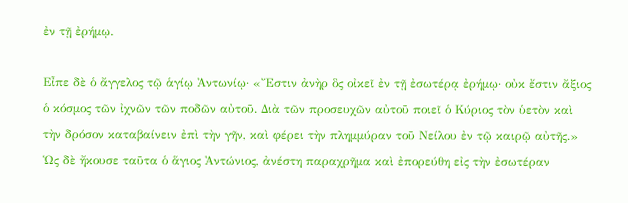ἐν τῇ ἐρήμῳ.

Εἶπε δὲ ὁ ἄγγελος τῷ ἁγίῳ Ἀντωνίῳ· «Ἔστιν ἀνὴρ ὃς οἰκεῖ ἐν τῇ ἐσωτέρᾳ ἐρήμῳ· οὐκ ἔστιν ἄξιος ὁ κόσμος τῶν ἰχνῶν τῶν ποδῶν αὐτοῦ. Διὰ τῶν προσευχῶν αὐτοῦ ποιεῖ ὁ Κύριος τὸν ὑετὸν καὶ τὴν δρόσον καταβαίνειν ἐπὶ τὴν γῆν, καὶ φέρει τὴν πλημμύραν τοῦ Νείλου ἐν τῷ καιρῷ αὐτῆς.» Ὡς δὲ ἤκουσε ταῦτα ὁ ἅγιος Ἀντώνιος, ἀνέστη παραχρῆμα καὶ ἐπορεύθη εἰς τὴν ἐσωτέραν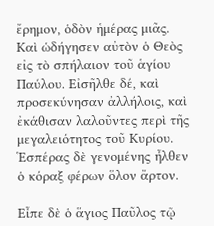ἔρημον, ὁδὸν ἡμέρας μιᾶς. Καὶ ὡδήγησεν αὐτὸν ὁ Θεὸς εἰς τὸ σπήλαιον τοῦ ἁγίου Παύλου. Εἰσῆλθε δέ, καὶ προσεκύνησαν ἀλλήλοις, καὶ ἐκάθισαν λαλοῦντες περὶ τῆς μεγαλειότητος τοῦ Κυρίου. Ἑσπέρας δὲ γενομένης ἦλθεν ὁ κόραξ φέρων ὅλον ἄρτον.

Εἶπε δὲ ὁ ἅγιος Παῦλος τῷ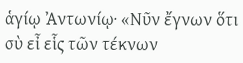ἁγίῳ Ἀντωνίῳ· «Νῦν ἔγνων ὅτι σὺ εἶ εἷς τῶν τέκνων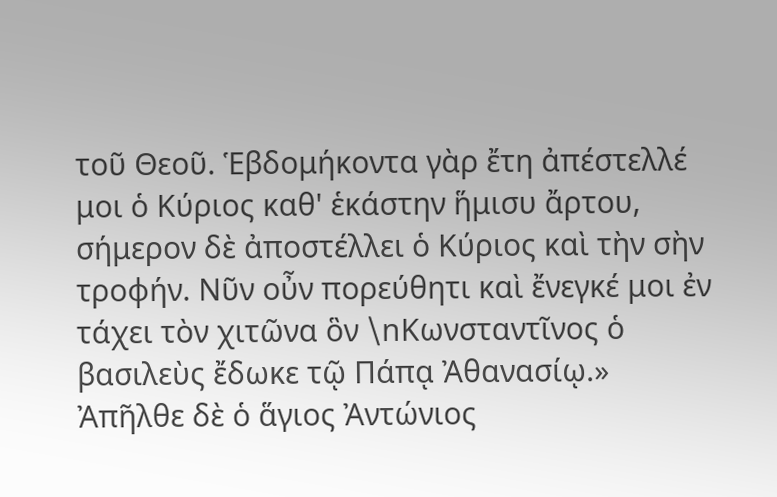τοῦ Θεοῦ. Ἑβδομήκοντα γὰρ ἔτη ἀπέστελλέ μοι ὁ Κύριος καθ' ἑκάστην ἥμισυ ἄρτου, σήμερον δὲ ἀποστέλλει ὁ Κύριος καὶ τὴν σὴν τροφήν. Νῦν οὖν πορεύθητι καὶ ἔνεγκέ μοι ἐν τάχει τὸν χιτῶνα ὃν \nΚωνσταντῖνος ὁ βασιλεὺς ἔδωκε τῷ Πάπᾳ Ἀθανασίῳ.» Ἀπῆλθε δὲ ὁ ἅγιος Ἀντώνιος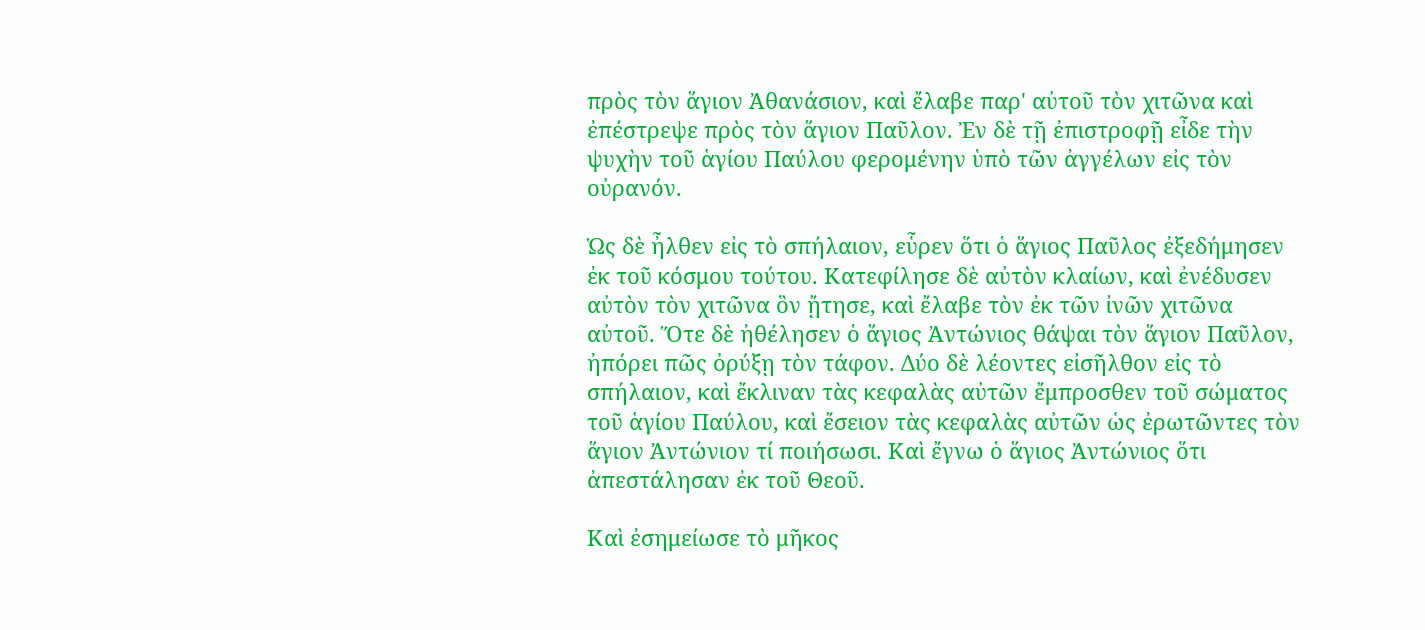πρὸς τὸν ἅγιον Ἀθανάσιον, καὶ ἔλαβε παρ' αὐτοῦ τὸν χιτῶνα καὶ ἐπέστρεψε πρὸς τὸν ἅγιον Παῦλον. Ἐν δὲ τῇ ἐπιστροφῇ εἶδε τὴν ψυχὴν τοῦ ἁγίου Παύλου φερομένην ὑπὸ τῶν ἀγγέλων εἰς τὸν οὐρανόν.

Ὡς δὲ ἦλθεν εἰς τὸ σπήλαιον, εὗρεν ὅτι ὁ ἅγιος Παῦλος ἐξεδήμησεν ἐκ τοῦ κόσμου τούτου. Κατεφίλησε δὲ αὐτὸν κλαίων, καὶ ἐνέδυσεν αὐτὸν τὸν χιτῶνα ὃν ᾔτησε, καὶ ἔλαβε τὸν ἐκ τῶν ἰνῶν χιτῶνα αὐτοῦ. Ὅτε δὲ ἠθέλησεν ὁ ἅγιος Ἀντώνιος θάψαι τὸν ἅγιον Παῦλον, ἠπόρει πῶς ὀρύξῃ τὸν τάφον. Δύο δὲ λέοντες εἰσῆλθον εἰς τὸ σπήλαιον, καὶ ἔκλιναν τὰς κεφαλὰς αὐτῶν ἔμπροσθεν τοῦ σώματος τοῦ ἁγίου Παύλου, καὶ ἔσειον τὰς κεφαλὰς αὐτῶν ὡς ἐρωτῶντες τὸν ἅγιον Ἀντώνιον τί ποιήσωσι. Καὶ ἔγνω ὁ ἅγιος Ἀντώνιος ὅτι ἀπεστάλησαν ἐκ τοῦ Θεοῦ.

Καὶ ἐσημείωσε τὸ μῆκος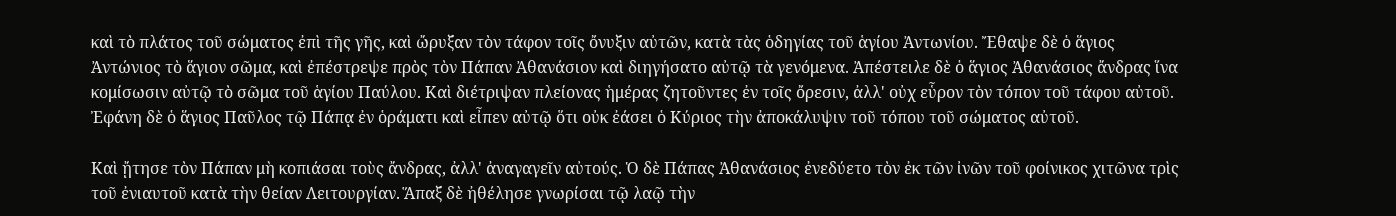καὶ τὸ πλάτος τοῦ σώματος ἐπὶ τῆς γῆς, καὶ ὤρυξαν τὸν τάφον τοῖς ὄνυξιν αὐτῶν, κατὰ τὰς ὁδηγίας τοῦ ἁγίου Ἀντωνίου. Ἔθαψε δὲ ὁ ἅγιος Ἀντώνιος τὸ ἅγιον σῶμα, καὶ ἐπέστρεψε πρὸς τὸν Πάπαν Ἀθανάσιον καὶ διηγήσατο αὐτῷ τὰ γενόμενα. Ἀπέστειλε δὲ ὁ ἅγιος Ἀθανάσιος ἄνδρας ἵνα κομίσωσιν αὐτῷ τὸ σῶμα τοῦ ἁγίου Παύλου. Καὶ διέτριψαν πλείονας ἡμέρας ζητοῦντες ἐν τοῖς ὄρεσιν, ἀλλ' οὐχ εὗρον τὸν τόπον τοῦ τάφου αὐτοῦ. Ἐφάνη δὲ ὁ ἅγιος Παῦλος τῷ Πάπᾳ ἐν ὁράματι καὶ εἶπεν αὐτῷ ὅτι οὐκ ἐάσει ὁ Κύριος τὴν ἀποκάλυψιν τοῦ τόπου τοῦ σώματος αὐτοῦ.

Καὶ ᾔτησε τὸν Πάπαν μὴ κοπιάσαι τοὺς ἄνδρας, ἀλλ' ἀναγαγεῖν αὐτούς. Ὁ δὲ Πάπας Ἀθανάσιος ἐνεδύετο τὸν ἐκ τῶν ἰνῶν τοῦ φοίνικος χιτῶνα τρὶς τοῦ ἐνιαυτοῦ κατὰ τὴν θείαν Λειτουργίαν. Ἅπαξ δὲ ἠθέλησε γνωρίσαι τῷ λαῷ τὴν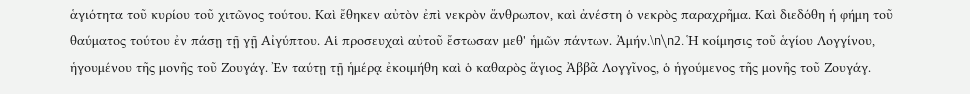ἁγιότητα τοῦ κυρίου τοῦ χιτῶνος τούτου. Καὶ ἔθηκεν αὐτὸν ἐπὶ νεκρὸν ἄνθρωπον, καὶ ἀνέστη ὁ νεκρὸς παραχρῆμα. Καὶ διεδόθη ἡ φήμη τοῦ θαύματος τούτου ἐν πάσῃ τῇ γῇ Αἰγύπτου. Αἱ προσευχαὶ αὐτοῦ ἔστωσαν μεθ' ἡμῶν πάντων. Ἀμήν.\n\n2. Ἡ κοίμησις τοῦ ἁγίου Λογγίνου, ἡγουμένου τῆς μονῆς τοῦ Ζουγάγ. Ἐν ταύτῃ τῇ ἡμέρᾳ ἐκοιμήθη καὶ ὁ καθαρὸς ἅγιος Ἀββᾶ Λογγῖνος, ὁ ἡγούμενος τῆς μονῆς τοῦ Ζουγάγ.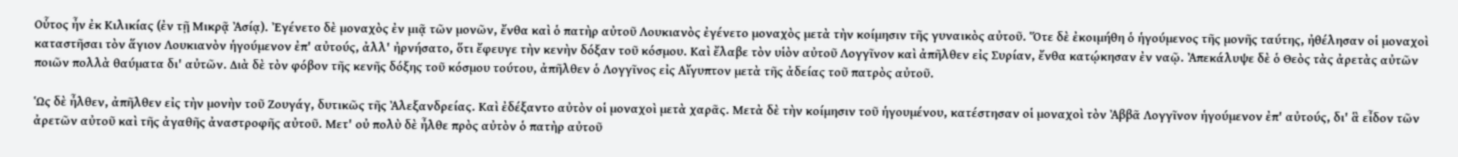Οὗτος ἦν ἐκ Κιλικίας (ἐν τῇ Μικρᾷ Ἀσίᾳ). Ἐγένετο δὲ μοναχὸς ἐν μιᾷ τῶν μονῶν, ἔνθα καὶ ὁ πατὴρ αὐτοῦ Λουκιανὸς ἐγένετο μοναχὸς μετὰ τὴν κοίμησιν τῆς γυναικὸς αὐτοῦ. Ὅτε δὲ ἐκοιμήθη ὁ ἡγούμενος τῆς μονῆς ταύτης, ἠθέλησαν οἱ μοναχοὶ καταστῆσαι τὸν ἅγιον Λουκιανὸν ἡγούμενον ἐπ' αὐτούς, ἀλλ' ἠρνήσατο, ὅτι ἔφευγε τὴν κενὴν δόξαν τοῦ κόσμου. Καὶ ἔλαβε τὸν υἱὸν αὐτοῦ Λογγῖνον καὶ ἀπῆλθεν εἰς Συρίαν, ἔνθα κατῴκησαν ἐν ναῷ. Ἀπεκάλυψε δὲ ὁ Θεὸς τὰς ἀρετὰς αὐτῶν ποιῶν πολλὰ θαύματα δι' αὐτῶν. Διὰ δὲ τὸν φόβον τῆς κενῆς δόξης τοῦ κόσμου τούτου, ἀπῆλθεν ὁ Λογγῖνος εἰς Αἴγυπτον μετὰ τῆς ἀδείας τοῦ πατρὸς αὐτοῦ.

Ὡς δὲ ἦλθεν, ἀπῆλθεν εἰς τὴν μονὴν τοῦ Ζουγάγ, δυτικῶς τῆς Ἀλεξανδρείας. Καὶ ἐδέξαντο αὐτὸν οἱ μοναχοὶ μετὰ χαρᾶς. Μετὰ δὲ τὴν κοίμησιν τοῦ ἡγουμένου, κατέστησαν οἱ μοναχοὶ τὸν Ἀββᾶ Λογγῖνον ἡγούμενον ἐπ' αὐτούς, δι' ἃ εἶδον τῶν ἀρετῶν αὐτοῦ καὶ τῆς ἀγαθῆς ἀναστροφῆς αὐτοῦ. Μετ' οὐ πολὺ δὲ ἦλθε πρὸς αὐτὸν ὁ πατὴρ αὐτοῦ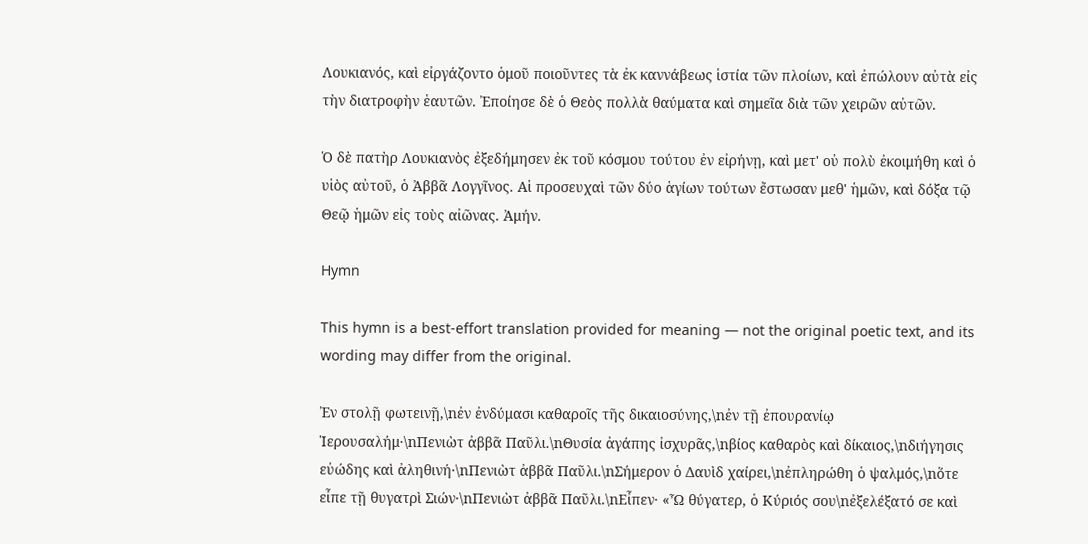Λουκιανός, καὶ εἰργάζοντο ὁμοῦ ποιοῦντες τὰ ἐκ καννάβεως ἱστία τῶν πλοίων, καὶ ἐπώλουν αὐτὰ εἰς τὴν διατροφὴν ἑαυτῶν. Ἐποίησε δὲ ὁ Θεὸς πολλὰ θαύματα καὶ σημεῖα διὰ τῶν χειρῶν αὐτῶν.

Ὁ δὲ πατὴρ Λουκιανὸς ἐξεδήμησεν ἐκ τοῦ κόσμου τούτου ἐν εἰρήνῃ, καὶ μετ' οὐ πολὺ ἐκοιμήθη καὶ ὁ υἱὸς αὐτοῦ, ὁ Ἀββᾶ Λογγῖνος. Αἱ προσευχαὶ τῶν δύο ἁγίων τούτων ἔστωσαν μεθ' ἡμῶν, καὶ δόξα τῷ Θεῷ ἡμῶν εἰς τοὺς αἰῶνας. Ἀμήν.

Hymn

This hymn is a best-effort translation provided for meaning — not the original poetic text, and its wording may differ from the original.

Ἐν στολῇ φωτεινῇ,\nἐν ἐνδύμασι καθαροῖς τῆς δικαιοσύνης,\nἐν τῇ ἐπουρανίῳ Ἱερουσαλήμ·\nΠενιὼτ ἀββᾶ Παῦλι.\nΘυσία ἀγάπης ἰσχυρᾶς,\nβίος καθαρὸς καὶ δίκαιος,\nδιήγησις εὐώδης καὶ ἀληθινή·\nΠενιὼτ ἀββᾶ Παῦλι.\nΣήμερον ὁ Δαυὶδ χαίρει,\nἐπληρώθη ὁ ψαλμός,\nὅτε εἶπε τῇ θυγατρὶ Σιών·\nΠενιὼτ ἀββᾶ Παῦλι.\nΕἶπεν· «Ὦ θύγατερ, ὁ Κύριός σου\nἐξελέξατό σε καὶ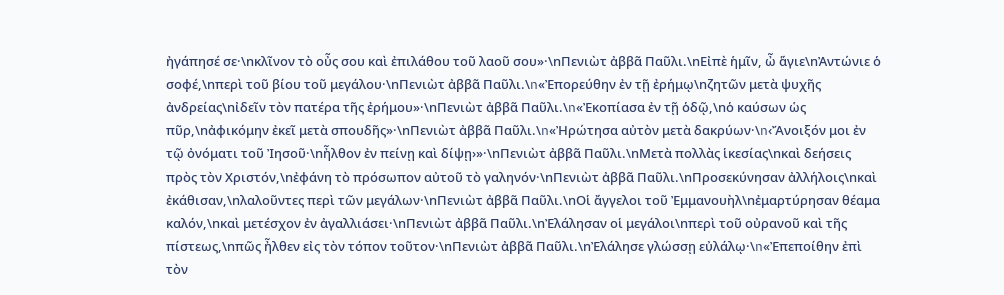ἠγάπησέ σε·\nκλῖνον τὸ οὖς σου καὶ ἐπιλάθου τοῦ λαοῦ σου»·\nΠενιὼτ ἀββᾶ Παῦλι.\nΕἰπὲ ἡμῖν, ὦ ἅγιε\nἈντώνιε ὁ σοφέ,\nπερὶ τοῦ βίου τοῦ μεγάλου·\nΠενιὼτ ἀββᾶ Παῦλι.\n«Ἐπορεύθην ἐν τῇ ἐρήμῳ\nζητῶν μετὰ ψυχῆς ἀνδρείας\nἰδεῖν τὸν πατέρα τῆς ἐρήμου»·\nΠενιὼτ ἀββᾶ Παῦλι.\n«Ἐκοπίασα ἐν τῇ ὁδῷ,\nὁ καύσων ὡς πῦρ,\nἀφικόμην ἐκεῖ μετὰ σπουδῆς»·\nΠενιὼτ ἀββᾶ Παῦλι.\n«Ἠρώτησα αὐτὸν μετὰ δακρύων·\n‹Ἄνοιξόν μοι ἐν τῷ ὀνόματι τοῦ Ἰησοῦ·\nἦλθον ἐν πείνῃ καὶ δίψῃ›»·\nΠενιὼτ ἀββᾶ Παῦλι.\nΜετὰ πολλὰς ἱκεσίας\nκαὶ δεήσεις πρὸς τὸν Χριστόν,\nἐφάνη τὸ πρόσωπον αὐτοῦ τὸ γαληνόν·\nΠενιὼτ ἀββᾶ Παῦλι.\nΠροσεκύνησαν ἀλλήλοις\nκαὶ ἐκάθισαν,\nλαλοῦντες περὶ τῶν μεγάλων·\nΠενιὼτ ἀββᾶ Παῦλι.\nΟἱ ἄγγελοι τοῦ Ἐμμανουὴλ\nἐμαρτύρησαν θέαμα καλόν,\nκαὶ μετέσχον ἐν ἀγαλλιάσει·\nΠενιὼτ ἀββᾶ Παῦλι.\nἘλάλησαν οἱ μεγάλοι\nπερὶ τοῦ οὐρανοῦ καὶ τῆς πίστεως,\nπῶς ἦλθεν εἰς τὸν τόπον τοῦτον·\nΠενιὼτ ἀββᾶ Παῦλι.\nἘλάλησε γλώσσῃ εὐλάλῳ·\n«Ἐπεποίθην ἐπὶ τὸν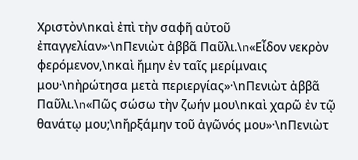Χριστὸν\nκαὶ ἐπὶ τὴν σαφῆ αὐτοῦ ἐπαγγελίαν»·\nΠενιὼτ ἀββᾶ Παῦλι.\n«Εἶδον νεκρὸν φερόμενον,\nκαὶ ἤμην ἐν ταῖς μερίμναις μου·\nἠρώτησα μετὰ περιεργίας»·\nΠενιὼτ ἀββᾶ Παῦλι.\n«Πῶς σώσω τὴν ζωήν μου\nκαὶ χαρῶ ἐν τῷ θανάτῳ μου;\nἤρξάμην τοῦ ἀγῶνός μου»·\nΠενιὼτ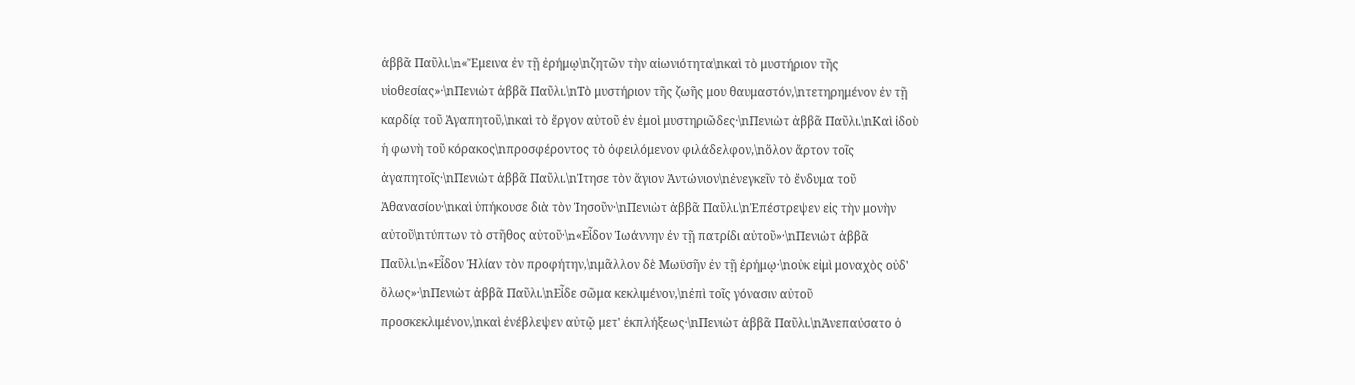ἀββᾶ Παῦλι.\n«Ἔμεινα ἐν τῇ ἐρήμῳ\nζητῶν τὴν αἰωνιότητα\nκαὶ τὸ μυστήριον τῆς υἱοθεσίας»·\nΠενιὼτ ἀββᾶ Παῦλι.\nΤὸ μυστήριον τῆς ζωῆς μου θαυμαστόν,\nτετηρημένον ἐν τῇ καρδίᾳ τοῦ Ἀγαπητοῦ,\nκαὶ τὸ ἔργον αὐτοῦ ἐν ἐμοὶ μυστηριῶδες·\nΠενιὼτ ἀββᾶ Παῦλι.\nΚαὶ ἰδοὺ ἡ φωνὴ τοῦ κόρακος\nπροσφέροντος τὸ ὀφειλόμενον φιλάδελφον,\nὅλον ἄρτον τοῖς ἀγαπητοῖς·\nΠενιὼτ ἀββᾶ Παῦλι.\nἸτησε τὸν ἅγιον Ἀντώνιον\nἐνεγκεῖν τὸ ἔνδυμα τοῦ Ἀθανασίου·\nκαὶ ὑπήκουσε διὰ τὸν Ἰησοῦν·\nΠενιὼτ ἀββᾶ Παῦλι.\nἘπέστρεψεν εἰς τὴν μονὴν αὐτοῦ\nτύπτων τὸ στῆθος αὐτοῦ·\n«Εἶδον Ἰωάννην ἐν τῇ πατρίδι αὐτοῦ»·\nΠενιὼτ ἀββᾶ Παῦλι.\n«Εἶδον Ἠλίαν τὸν προφήτην,\nμᾶλλον δὲ Μωϋσῆν ἐν τῇ ἐρήμῳ·\nοὐκ εἰμὶ μοναχὸς οὐδ' ὅλως»·\nΠενιὼτ ἀββᾶ Παῦλι.\nΕἶδε σῶμα κεκλιμένον,\nἐπὶ τοῖς γόνασιν αὐτοῦ προσκεκλιμένον,\nκαὶ ἐνέβλεψεν αὐτῷ μετ' ἐκπλήξεως·\nΠενιὼτ ἀββᾶ Παῦλι.\nἈνεπαύσατο ὁ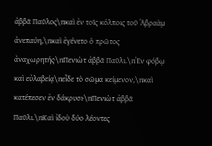ἀββᾶ Παῦλος\nκαὶ ἐν τοῖς κόλποις τοῦ Ἀβραὰμ ἀνεπαύη,\nκαὶ ἐγένετο ὁ πρῶτος ἀναχωρητής·\nΠενιὼτ ἀββᾶ Παῦλι.\nἘν φόβῳ καὶ εὐλαβείᾳ\nεἶδε τὸ σῶμα κείμενον,\nκαὶ κατέπεσεν ἐν δάκρυσι·\nΠενιὼτ ἀββᾶ Παῦλι.\nΚαὶ ἰδοὺ δύο λέοντες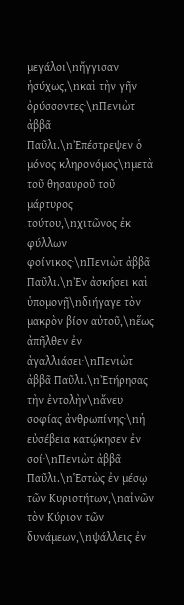μεγάλοι\nἤγγισαν ἡσύχως,\nκαὶ τὴν γῆν ὀρύσσοντες·\nΠενιὼτ ἀββᾶ Παῦλι.\nἘπέστρεψεν ὁ μόνος κληρονόμος\nμετὰ τοῦ θησαυροῦ τοῦ μάρτυρος τούτου,\nχιτῶνος ἐκ φύλλων φοίνικος·\nΠενιὼτ ἀββᾶ Παῦλι.\nἘν ἀσκήσει καὶ ὑπομονῇ\nδιήγαγε τὸν μακρὸν βίον αὐτοῦ,\nἕως ἀπῆλθεν ἐν ἀγαλλιάσει·\nΠενιὼτ ἀββᾶ Παῦλι.\nἘτήρησας τὴν ἐντολὴν\nἄνευ σοφίας ἀνθρωπίνης·\nἡ εὐσέβεια κατῴκησεν ἐν σοί·\nΠενιὼτ ἀββᾶ Παῦλι.\nἙστὼς ἐν μέσῳ τῶν Κυριοτήτων,\nαἰνῶν τὸν Κύριον τῶν δυνάμεων,\nψάλλεις ἐν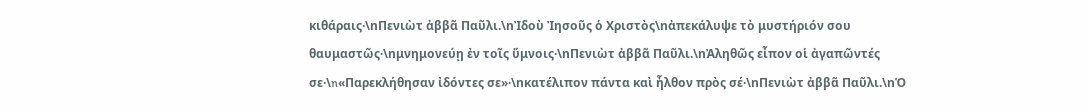κιθάραις·\nΠενιὼτ ἀββᾶ Παῦλι.\nἸδοὺ Ἰησοῦς ὁ Χριστὸς\nἀπεκάλυψε τὸ μυστήριόν σου θαυμαστῶς·\nμνημονεύῃ ἐν τοῖς ὕμνοις·\nΠενιὼτ ἀββᾶ Παῦλι.\nἈληθῶς εἶπον οἱ ἀγαπῶντές σε·\n«Παρεκλήθησαν ἰδόντες σε»·\nκατέλιπον πάντα καὶ ἦλθον πρὸς σέ·\nΠενιὼτ ἀββᾶ Παῦλι.\nὉ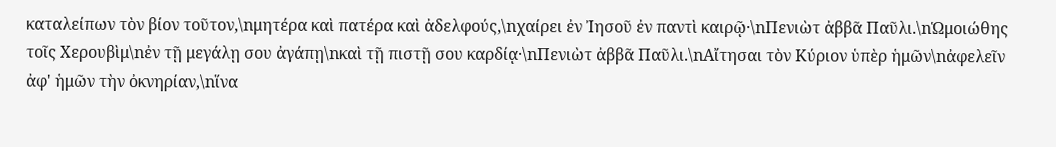καταλείπων τὸν βίον τοῦτον,\nμητέρα καὶ πατέρα καὶ ἀδελφούς,\nχαίρει ἐν Ἰησοῦ ἐν παντὶ καιρῷ·\nΠενιὼτ ἀββᾶ Παῦλι.\nὩμοιώθης τοῖς Χερουβὶμ\nἐν τῇ μεγάλῃ σου ἀγάπῃ\nκαὶ τῇ πιστῇ σου καρδίᾳ·\nΠενιὼτ ἀββᾶ Παῦλι.\nΑἴτησαι τὸν Κύριον ὑπὲρ ἡμῶν\nἀφελεῖν ἀφ' ἡμῶν τὴν ὀκνηρίαν,\nἵνα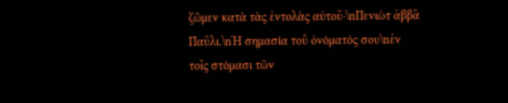ζῶμεν κατὰ τὰς ἐντολὰς αὐτοῦ·\nΠενιὼτ ἀββᾶ Παῦλι.\nἩ σημασία τοῦ ὀνόματός σου\nἐν τοῖς στόμασι τῶν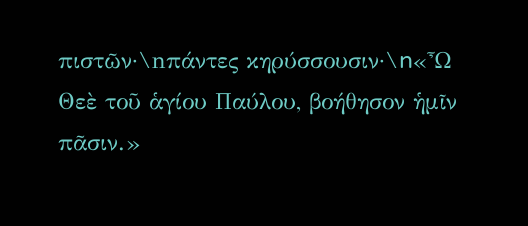πιστῶν·\nπάντες κηρύσσουσιν·\n«Ὦ Θεὲ τοῦ ἁγίου Παύλου, βοήθησον ἡμῖν πᾶσιν.»